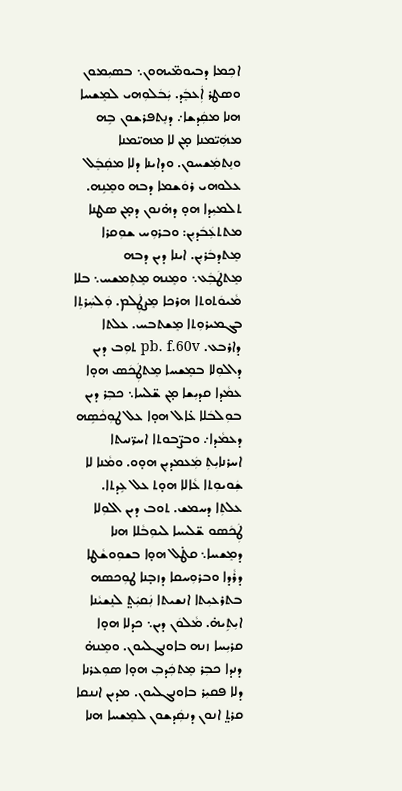ܐܟܼܡܐ ܕܒܝܘܡ̈ܝܗܘܢ܆ ܒܤܝܼܡܘܢ ܘܤܛܪ ܐܲܥܒܸܿܕ. ܝܲܒܿܠܘܼܗܝ ܠܡܸܫܚܐ ܗܢܐ ܡܩܲܕܫܐ܇ ܕܢܸܬܦܪܫܘܢ ܒܹܗ ܡܗܲܝ̈ܡܢܐ ܡ̣ܢ ܠܐ ܡܗܝ̈ܡܢܐ ܘܢܸܬܡܲܫܚܘܢ. ܘܕܐܝܢܐ ܕܠܐ ܡܩܲܒܸܿܠ ܥܠܘܗܝ ܪܘܿܫܡܐ ܕܒܗ ܘܡܸܢܹܗ. ܬܠܡܝܼܕܐ ܗܘ̣ ܕܗ̇ܢܘܢ ܕܡ̣ܢ ܤܛܢܐ ܡܬܬܥܲܒܿܕܝܼܢ: ܘܒܪܘܼܚ ܫܘܼܩܪܐ ܡܸܬܕܒܿܪܝܼܢ. ܐܝܢܐ ܕܝܢ ܕܒܗ ܡܸܬܛܿܒܲܥ܆ ܘܡܸܢܗ ܡܸܬܼܡܫܚ܆ ܒܠܐ ܡܵܝܘܿܬܘܬܐ ܗܪܟܐ ܡܸܨܛܲܠܡ. ܘܲܠܚܲܪܬܼܐ ܒܓܡܝܪܘܼܬܐ ܡܸܫܬܒܚ. ܥܠܬܐ ܕܐܪܒܥ. pb. f.60v ܬܘܼܒ ܕܝܢ ܕܐܠܘܼܠܐ ܒܡܸܫܚܐ ܡܸܬܛܲܟܿܣ ܗܘ̣ܐ ܥܡܵܕܐ ܩܕܝܼܫܐ ܡ̣ܢ ܫ̈ܠܚܐ܆ ܟܒܼܪ ܕܝܢ ܒܘܼܠܒܿܠܐ ܥ̇ܐܠ ܗܘ̣ܐ ܥܠ ܛܘܼܟܵܤܹܗ ܕܥܡܵܕܐ܇ ܘܒܨ̈ܒܘܬܐ ܐܚܪ̈ܢܝܬܐ ܐܚܪܢܐܝܼܬܼ ܡܲܥܡܕܝܼܢ ܗܘ̣ܘ. ܘܡܵܢܐ ܠܐ ܫܲܘܝܘܼܬܐ ܥܵܐܠܐ ܗܘ̣ܬ ܥܠ ܥܹܕܬܐ. ܥܠܬܼܐ ܕܚܡܫ. ܬܘܒ ܕܝܢ ܐܠܘܼܠܐ ܛܲܟܿܤܘ ܫ̈ܠܝܚܐ ܠܝܘܼܒܵܠܐ ܗܢܐ ܕܡܸܫܚܐ܆ ܩܛ̇ܠ ܗܘ̣ܐ ܒܫܘܼܘܫܵܛܐ ܕܪܵܕܐ ܘܒܪܘܼܚܩܐ ܕܙܒ̣ܢܐ ܛܘܼܟܤܗ ܒܬܪܥܝܼܬܐ ܐܢܫܝܬܐ ܢܲܩܝܲܬ̤ ܠܢܸܫܝܵܢܐ ܐܝܼܬܹܝܗ̇. ܡܵܠܘܿܢ ܕܝܢ܆ ܟܕܠܐ ܗܘ̣ܐ ܩܪܝܼܚܐ ܙܢܗ ܒܐܘܢܓܠܝܘܢ. ܘܡܸܢܗ̇ ܕܢܕܐ ܟܒܼܪ ܡܸܬܟܲܕܒܼ ܗܘ̣ܐ ܤܘܼܥܪܢܐ ܕܠܐ ܦܩܝܼܪ ܒܐܘܢܓܠܝܘܢ. ܡܕܝܢ ܐܢܢܩܐ ܩܪܬ̤ ܐܢܘܢ ܕܢܩܲܕܫܘܢ ܠܡܸܫܚܐ ܗܢܐ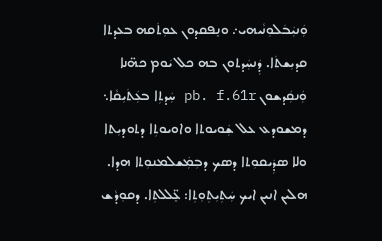ܘܲܢܝܲܒܿܠܘܼܢܵܝܗܝ܇ ܘܢܸܦܩܕܘܢ ܥܘܼܬܿܩܗ ܒܥܕܬܐ ܩܕܝܼܫܬܿܐ. ܕܲܢܚܲܕܬܘܢ ܒܗ ܟܠ ܝܿܘܡ ܟܗ̈ܢܐ ܘܲܢܩܲܕܫܘܢ pb. f.61r ܚܲܕܬܼܐ ܒܥܲܬܿܝܼܩܵܐ܆ ܕܡܫܘܕܥ ܥܠ ܫܲܘܝܘܬܐ ܘܐܘܝܘܬܼܐ ܕܬܘܕܝܼܬܐ ܘܠܐ ܤܕܲܝܩܘܼܬܐ ܕܤܟ ܕܒܼܡܲܫܠܡܢܘܼܬܐ ܗܕܐ. ܗܠܝܢ ܐܢܝܢ ܐܝܟ ܚܲܬܼܝܼܬܼܘܼܬܼܐ: ܥܸ̈ܠܠܬܼܐ. ܕܩܘܼܕܵܫ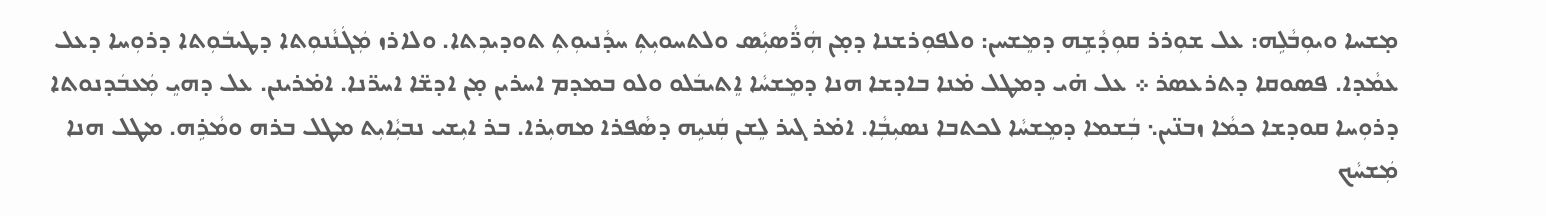ܡ̣ܫܚܐ ܘܝܘܼܒܵܠܹܗ: ܥܠ ܫܘܼܪܪ ܩܘܼܕܵܫܹܗ ܕܡܸܫܚܢ: ܘܠܦܘܼܪܫܢܐ ܕܡ̣ܢ ܗܲܪܵ̈ܤܝܼܵܣ ܘܠܬܚܘܝܼܬܼ ܚܕܵܢܝܘܼܬܼ ܬܘܕܝܖܼܬܐ. ܘܠܐܪܙ ܡܲܓܿܢܵܢܘܼܬܐ ܕܛܝܒܿܘܼܬܐ ܕܪܘܼܚܐ ܕܥܠ ܥܡܵܕܐ. ܦܤܘܩܐ ܕܬܪܥܤܪ ܀ ܥܠ ܗ̇ܝ ܕܡܛܠ ܡ̇ܢܐ ܒܐܕܫܐ ܗܢܐ ܕܡܸܫܚܵܐ ܐܸܬܝܒܿܠܘ ܘܠܘ ܒܡܕܡ ܐܚܪܝܢ ܡ̣ܢ ܐܕܫ̈ܐ ܐܚܪ̈ܢܐ. ܐܡ̇ܪܝܢܢ. ܥܠ ܕܗܝܸ ܡܲܥܒܿܕܢܘܬܐ ܕܪܘܼܚܐ ܩܘܕܫܐ ܟܡܵܐ ܙܒܢ̈ܝܢ܆ ܒܲܫܡܐ ܕܡܸܫܚܵܐ ܠܟܬܒܐ ܢܤܝܼܒܼܵܐ. ܐܡ̇ܪ ܓܝܪ ܠܸܫܢ ܩܲܢܝܹܗ ܕܤܵܦܪܐ ܡܗܝܼܪܐ. ܒܪ ܐܝܼܫܝ ܢܒܝܼܵܐܝܼܬ ܡܛܠ ܒܪܗ ܘܡܵܪܹܗ. ܡܛܠ ܗܢܐ ܡܲܫܚܵܟ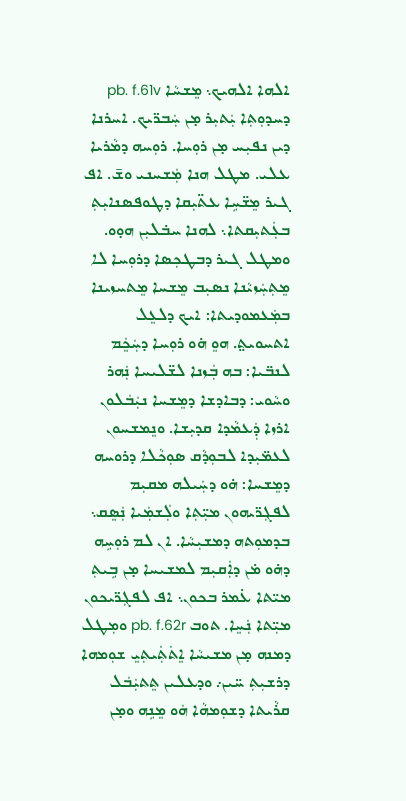ܐܠܗܐ ܐܠܗܝܟ܆ ܡܸܫܚܵܐ pb. f.61v ܕܚܕܘܼܬܼܐ ܝܲܬܝܼܪ ܡ̣ܢ ܚܲܒܪ̈ܝܟ. ܐܚܪܢܐ ܕܝܢ ܢܦܝܼܚ ܡ̣ܢ ܪܘܼܚܐ. ܪܘܼܚܗ ܕܡܵܪܝܐ ܥܠܝ. ܡܛܠ ܗܢܐ ܡܲܫܚܢܝ ܘܫ̄. ܐܦ ܓܝܪ ܡܸܫ̈ܚܹܐ ܥܬ̈ܝܼܩܐ ܕܛܘܦܤܢܐܝܼܬܼ ܒܥܲܬܝܼܩܬܐ܆ ܠܗܢܐ ܚܒ̇ܠܝܼܢ ܗܘ̣ܘ. ܘܡܛܠ ܓܝܪ ܕܒܛܟܼܤܐ ܕܪܘܼܚܐ ܠܐ ܡܸܬܼܚܲܙܝܵܢܐ ܢܤܝܼܒ ܡܸܫܚܐ ܡܸܬܚܙܝܢܐ ܒܡܲܥܡܘܕܝܬܐ: ܐܝܟ ܕܠܥܸܠ ܐܬܚܘܝܬ̤. ܗܘܸ ܗ̇ܘ ܪܘܼܚܐ ܕܚܲܟܸܿܡ ܠܢܒ̈ܝܐ: ܒܗ ܒܲܙܢܐ ܠܫ̈ܠܝܚܐ ܢܲܗܪ ܘܚܵܘܝ: ܕܒܐܕܫܐ ܕܡܸܫܚܐ ܢܝܲܒܿܠܘܢ ܐܪܙܐ ܕܲܥܡܵܕܐ ܩܕܝܼܫܐ. ܘܢܸܡܫܚܘܢ ܠܥܡ̈ܝܼܕܐ ܠܒܘܼܕܵܩ ܤܘܼܟܵܠܐ ܕܪܘܚܗ ܕܡܸܫܚܐ: ܗ̇ܘ ܕܚܲܝܠܗ ܡܩܝܼܡ ܠܦܓܼܪ̈ܝܗܘܢ ܡܝܼ̈ܬܼܐ ܘܠܲܫܡܲܝܐ ܢܲܤܸܩ܆ ܒܕܡܘܼܬܗ ܕܡܫܝܼܚܵܐ. ܐܢ ܠܡ ܪܘܼܚܹܗ ܕܗ̇ܘ ܡ̇ܢ ܕܐܲܩܝܼܡ ܠܡܫܝܚܐ ܡ̣ܢ ܒܹܝܬܼ ܡܝ̈ܬܐ ܥ̇ܡܪ ܒܟܘܢ܆ ܐܦ ܠܦܓܼܪ̈ܝܟܘܢ ܡܝܼ̈ܬܐ ܢܲܚܸܐ. ܬܘܒ pb. f.62r ܘܡܼܛܠ ܕܡܢܗ ܡ̣ܢ ܡܫܝܚܵܐ ܐܸܬܿܬܲܝܬܼܝܸ ܫܘܼܡܗܐ ܕܪܫܝܼܬܼ ܚ̈ܝܢ܇ ܘܕܥܠܝܢ ܬܸܬܝܲܒܿܠ ܩܪܵܝܬܐ ܕܫܘܼܡܗܵܐ ܗܿܘ ܡܸܢܹܗ ܘܡ̣ܢ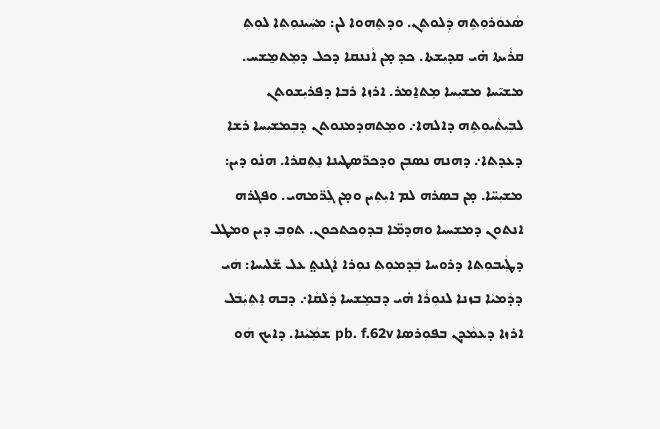ܤܵܥܘܿܪܘܼܬܹܗ ܕܲܠܘܬܼܢ. ܘܕܬܸܗܘܐ ܠܢ: ܡܚܲܝܢܘܼܬܼܐ ܠܘܼܬܼ ܩܪܵܝܬܐ ܗ̇ܝ ܩܕܝܼܫܬܐ. ܟܕ ܡ̣ܢ ܐܵܢܢܩܐ ܕܟܠ ܕܡܸܬܡ̱ܫܚ. ܡܫܝ̃ܚܐ ܡܫܝܼܚܐ ܡܸܬܐ̱ܡܪ. ܐܪܙܐ ܪܒܐ ܕܦܪܝܼܫܘܬܢ ܠܒܼܝܼܬܵܝܘܼܬܹܗ ܕܐܠܗܐ܇ ܘܡܸܬܗܕܡܢܘܬܢ ܕܒܼܡܫܝܼܚܐ ܪܫܐ ܕܥܕܬܐ܇ ܕܗܢܗ ܢܤܒܼܢ ܘܕܟܪ̈ܤܛܝܢܐ ܢܸܬܼܩܪܐ. ܗܢ̇ܘ ܕܝܢ: ܡܫܝܼܚ̈ܐ. ܡ̣ܢ ܒܤܪܗ ܠܡ ܐܝܼܬܼܝܢ ܘܡ̣ܢ ܓܲܪ̈ܡܗܝ. ܘܦܓܪܗ ܐܢܬܘܢ ܕܡܫܚܝܐ ܘܗܕܡ̈ܐ ܒܕܘܼܟܬܟܘܢ. ܬܘܼܒܼ ܕܝܢ ܘܡܛܠ ܕܛܲܝܒܘܼܬܐ ܕܪܘܚܐ ܒܲܕܡܘܼܬܼ ܢܘܼܪܐ ܐܲܓܢܬ̤ ܥܠ ܫ̈ܠܝܚܐ: ܗܿܝ ܕܕܵܡܝܵܐ ܒܙܢܐ ܠܢܘܼܪܵܐ ܗ̇ܝ ܕܒܡܸܫܚܐ ܕܵܠܵܩܵܐ܇ ܕܒܗ ܐܸܬܼܝܲܒܿܠ ܐܪܙܐ ܕܥܡܵܕܢ ܒܦܘܼܪܤܐ pb. f.62v ܫܡܲܝܵܢܐ. ܕܐܝܟ ܗܿܘ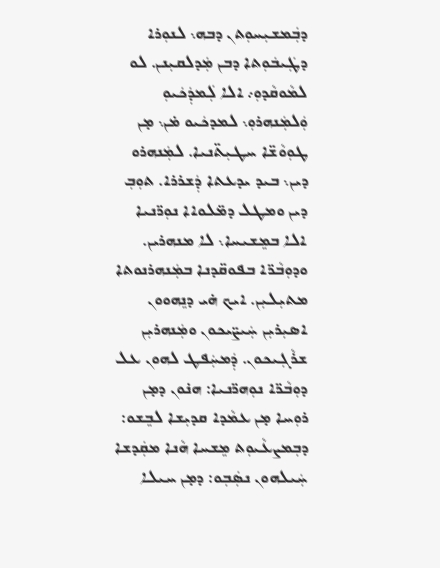ܕܒܲܡܫܝܼܚܘܼܬܢ ܕܒܗ܆ ܠܢܘܼܪܐ ܕܛܲܝܒܿܘܼܬܐ ܕܒܢ ܡܲܕܠܩܝܼܢܢ. ܠܘ ܠܡܵܘܩܵܕܘܼ܇ ܐܠܐ ܠܲܡܕܲܟܿܝܘܼ ܘܲܠܡܲܢܗܪܘܼ܆ ܠܡܕܟܿܝܘ ܡ̇ܢ܆ ܡ̣ܢ ܛܘܼܘܵܫ̈ܐ ܚܛܝܼܬ̈ܢܝܐ. ܠܡܲܢܗܪܘ ܕܝܢ܆ ܒܝܕ ܝܕܥܬܐ ܕܲܫܪܪܐ. ܬܘܼܒܼ ܕܝܢ ܘܡܛܠ ܕܡ̈ܠܘܐܐ ܢܘܼܪ̈ܢܝܐ ܐܠܐ ܒܡܸܫܝܚܐ܆ ܠܐ ܡܢܗܪܝܢ. ܘܕܘܼܒܵܪ̈ܐ ܒܦܘܩ̈ܕܢܐ ܒܡܲܢܗܪܢܘܬܐ ܡܬܝܼܠܝܼܢ. ܐܝܟ ܗ̇ܝ ܕܢܸܗܘܘܢ ܐܤܝܼܪܝܼܢ ܚܲܝܨ̈ܝܟܘܢ ܘܡܲܢܗܪܝܼܢ ܫܪܵܓܼܝܟܘܢ. ܕܲܡܚܲܦܛ ܠܗܘܢ ܥܠ ܕܘܼܒܵܪ̈ܐ ܢܘܼܗܪ̈ܢܝܐ: ܗܢ̇ܘܢ ܕܡ̣ܢ ܪܘܼܚܐ ܡ̣ܢ ܥܡܵܕܐ ܩܕܝܼܫܐ ܠܒܸܫܘ: ܕܒܼܡܨܥܵܝܘܼܬ ܡܸܫܚܐ ܗܵܢܐ ܡܩܲܕܫܐ ܚܲܝܠܗܘܢ ܢܤܲܒܼܘ: ܕܡ̣ܢ ܚܝܠܐ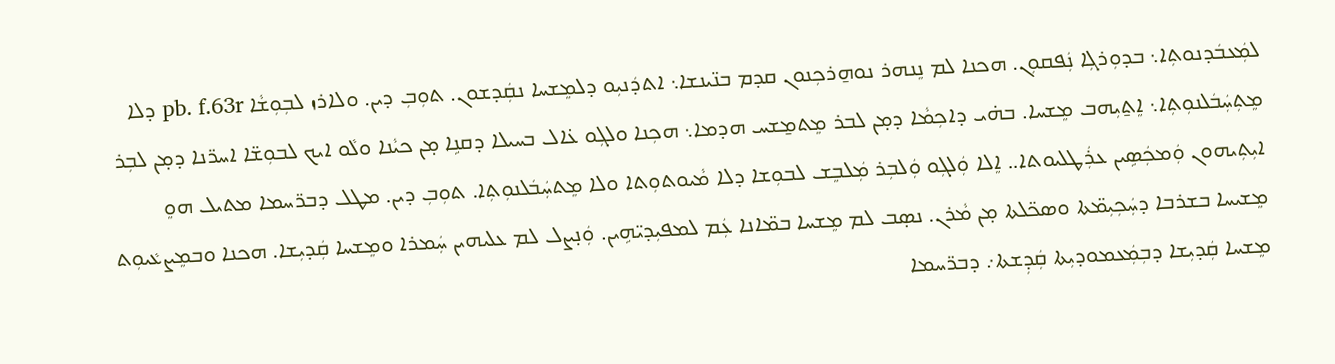ܠܡܲܥܒܿܕܢܘܬܼܐ܆ ܒܕܘܼܪܓܼܐ ܢܲܦܩܘܼܢ. ܗܟܢܐ ܠܡ ܢܸܢܗܪ ܢܘܗ̱ܪܟܼܢܘܢ ܩܕܡ ܒܢ̈ܝܢܫܐ܆ ܐܬܕܿܢܝܼܘ ܕܠܡܸܫܚܐ ܢܩܲܕܫܘܢ. ܬܘܼܒܼ ܕܝܢ. ܘܠܐܪܙ ܠܒܼܘܼܫܵܐ pb. f.63r ܕܠܐ ܡܸܬܼܚܲܒܿܠܢܘܼܬܼܐ܆ ܐܸܬ̱ܝܼܗܒ ܡܸܫܚܐ. ܒܗ̇ܝ ܕܐܟܼܡܵܐ ܕܡ̣ܢ ܠܒܪ ܡܸܬܡ̱ܫܚ ܗܕܡܐ܆ ܗܟܼܢܐ ܘܠܓܼܘ ܥ̇ܐܠ ܒܚܝܠܐ ܕܩܢܹܐ ܡ̣ܢ ܟܝܵܢܐ ܘܠܵܘ ܐܝܟ ܠܒܘܼܫ̈ܐ ܐܚܪ̈ܢܐ ܕܡ̣ܢ ܠܒܼܪ ܐܝܼܬܼܝܗܘܢ ܘܲܡܟܲܤܹܝܢ ܥܪܲܛܠܝܘܬܐ.. ܐܸܠܐ ܘܲܠܓܼܘ ܘܲܠܒܼܪ ܡܲܠܒܸܫ ܠܒܘܼܫܐ ܕܠܐ ܡܵܝܘܬܘܼܬܐ ܘܠܐ ܡܸܬܚܲܒܿܠܢܘܼܬܼܐ. ܬܘܼܒܼ ܕܝܢ. ܡܛܠ ܕܒܪ̈ܚܡܐ ܡܬܝܠ ܗܘܸ ܡܸܫܝܚܐ ܒܫܪܒܐ ܕܚܲܟܼܝܼܡ̈ܬܐ ܘܤܟ̈ܠܬܐ ܡ̣ܢ ܡܵܪܢ. ܢܤ̣ܒ ܠܡ ܡܸܫܚܐ ܒܡ̈ܐܢܐ ܥܲܡ ܠܡܦܝܼܕܝ̈ܗܹܝܢ. ܘܲܢ̣ܨܠ ܠܡ ܥܠܝܗܝܢ ܚܲܡܪܐ ܘܡܸܫܚܐ ܩܲܕܝܼܫܐ. ܗܟܢܐ ܘܒܡܸܨܥܵܝܘܼܬ ܡܸܫܚܐ ܩܲܕܝܼܫܐ ܕܒܼܡܲܥܡܘܕܝܼܬܐ ܩܲܕܼܫܬܐ܇ ܕܒܪ̈ܚܡܐ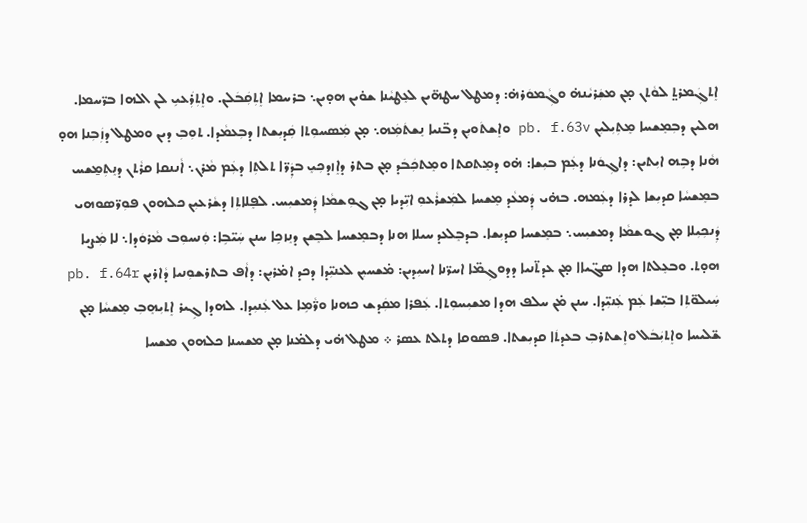ܐܸܬܓܲܡܪܬ̤ ܠܘܵܬܢ ܡ̣ܢ ܡܫܲܪܝܵܢܗ̇ ܘܓܼܵܡܘܿܪܗ̇: ܕܡܛܠ ܚܛܗ̈ܝܢ ܠܥܸܛܝܵܢܐ ܫܘ̇ܝܢ ܗܘ̣ܝܢ܆ ܒܪܚܡܐ ܐܸܬܼܩܲܒܿܠܢ. ܘܐܸܬܼܪܲܥܝܹ ܠܢ ܐܠܗܐ ܒܪ̈ܚܡܐ. ܗܠܝܢ ܕܒܼܡܸܫܚܐ ܡܸܬܼܝܼܠܝܼܢ pb. f.63v ܘܐܸܫܬܿܘܝܼܢ ܕܒ̈ܢܝܐ ܢܸܫܬܿܡܲܗ܆ ܡ̣ܢ ܡܲܤܚܘܼܬܐ ܩܲܕܝܼܫܬܐ ܕܒܼܥܡܵܕܐ. ܬܘܼܒܼ ܕܝܢ ܘܡܛܠ ܕܙܲܒܼܢܐ ܗܘ̣ ܗܵܢܐ ܕܒܹܗ ܐܝܼܬܝܢ: ܕܐܓܼܘܿܢܐ ܕܥܲܡ ܒܝܼܫܐ: ܗ̇ܘ ܕܡܸܬܩܬܐ ܘܡܸܬܟܲܒܿܕ ܡ̣ܢ ܒܬܪ ܕܐܸܙܕܟܼܝܸ ܒܕܲܪ̈ܐ ܬܠܬܼܐ ܕܥܲܡ ܡܵܪܢ܆ ܐܵܢܢܩܐ ܩܪܵܬܢ ܕܢܸܬܼܡ̱ܫܚ ܒܡܸܫܚܵܐ ܩܕܝܼܫܐ ܠܕܪܐ ܕܥܲܡܗ. ܒܗ̇ܝ ܕܲܡܥܵܕ ܡܸܫܚܐ ܠܡܲܫܪܵܥܘܼ ܐܝܼ̈ܕܝܐ ܡ̣ܢ ܓܘܼܫܡܵܐ ܕܲܡܫܝܼܚ. ܠܦܸܠܐܬܼܐ ܕܫܵܪܥܝܼܢ ܟܠܗܘܢ ܦܘܼܪ̈ܤܘܗܝ ܕܲܢܟܼܝܼܠܐ ܡ̣ܢ ܓܘܫܡܵܐ ܕܡܫܝܼܚ܆ ܒܡܸܫܚܐ ܩܕܝܼܫܐ. ܒܕܒܸܠܥܕ ܚܝܠܐ ܗܢܐ ܕܒܡܸܫܚܐ ܠܒܸܫܢ ܕܢܸܙܟܹܐ ܚܢܢ ܚܲܝ̈ܒܹܐ: ܘܲܢܚܘܼܒ ܡܵܪܘܿܕܐ܆ ܠܐ ܡܲܨܝܐ ܗܘ̣ܬ. ܘܒܥܸܠܬܐ ܗܕܐ ܤܓ̈ܝܐܐ ܡ̣ܢ ܥܕܬ̈ܢܝܐ ܕܕܘܓܼܡ̈ܐ ܐܚܪ̈ܢܐ ܐܚܝܼܕܝܢ: ܡ̇ܫܚܝܼܢ ܠܥܢܝܼ̈ܕܐ ܕܟܕ ܐܡ̇ܪܝܼܢ: ܕܐܵܦ ܒܬܪܫܘܼܢܝܐ ܕܵܐܪܝܼܢ pb. f.64r ܚܲܝܠܘ̈ܬܼܐ ܒܝܼ̈ܫܐ ܥܲܡ ܥܲܢܝܼ̈ܕܐ. ܚܢܢ ܡ̇ܢ ܚܠܦ ܗܕܐ ܡܫܝܼܚܘܼܬܐ. ܥܲܦܪܐ ܡܩܲܕܫ ܟܗܢܐ ܘܪ̈ܵܡܹܐ ܥܠ ܥܲܢܝܼܕܐ. ܠܗܕܐ ܓܹܝܪ ܐܸܬܝܼܗܸܒܼ ܡܸܫܚܵܐ ܡ̣ܢ ܫ̈ܠܝܚܐ ܘܐܸܬܝܲܒܿܠ ܘܐܸܫܬܪܒܼ ܒܥܕܬܿܐ ܩܕܝܼܫܬܐ. ܦܤܘܩܐ ܕܬܠܬ ܥܤܪ ܀ ܡܛܠ ܗ̇ܝ ܕܠܡ̇ܢܐ ܡ̣ܢ ܡܫܚܢܐ ܟܠܗܘܢ ܡܫܚܐ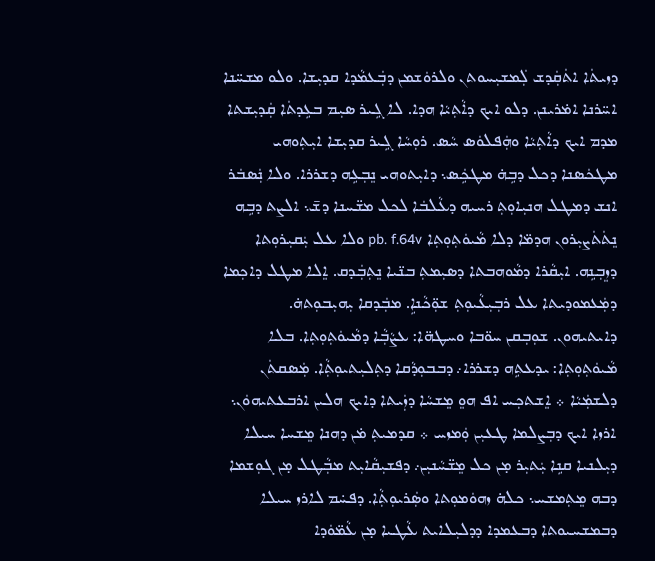ܕܙܝܬܿܐ ܐܬܿܩܲܕܫ ܠܲܡܫܝܼܚܘܬܢ ܘܠܪܘܿܫܡܢ ܕܒܲܥܡܵܕܐ ܩܕܝܼܫܐ. ܘܠܘ ܡܫܚ̈ܢܐ ܐܚ̈ܪܢܐ ܐܡ̇ܪܝܢܢ. ܕܠܘ ܐܝܟ ܕܐܵܬܼܝܵܐ ܗܕܐ. ܠܐ ܓܹܝܪ ܤܝܼܡ ܒܥܹܕܬܿܐ ܩܲܕܝܼܫܬܐ ܡܕܡ ܐܝܟ ܕܐܵܬܼܝܵܐ ܘܗܲܦܠܘܿܣ ܚܵܣ. ܪܘܼܚܵܐ ܓܹܝܪ ܩܕܝܼܫܐ ܐܝܼܬܼܘܗܝ ܡܛܟܿܤܢܐ ܕܟܠ ܕܒܹܗ̇ ܡܛܟܹܿܣ܆ ܕܐܝܼܬܘܗܝ ܢܸܒܼܥܹܗ ܕܫܪܪܐ. ܘܠܐ ܢܲܤܒܿܪ ܐܢܫ ܕܡܛܠ ܗܢܝܼܐܘܼܬܼ ܪܚܝܗ ܕܥܵܠܒܿܐ ܠܟܠ ܡܫ̈ܚܢܐ ܕܫ̄܆ ܐܠܨܬ ܕܒܹܗ ܢܸܬܿܬܿܨܝܼܪܘܢ ܗܕܡ̈ܐ ܕܠܐ ܡܵܝܘܿܬܼܘܼܬܼܐ pb. f.64v ܘܠܐ ܥܠ ܝܲܩܝܼܪܘܼܬܐ ܕܙܸܒܼܢܹܗ. ܐܝܼܩܵܪܐ ܕܡܵܘܗܒܬܐ ܕܤܝܼܡܬܼ ܒܢ̈ܝܐ ܢܸܬܼܒܲܕܩ. ܐܸܠܐ ܡܛܠ ܕܐܟܼܡܐ ܕܡܲܥܡܘܕܝܬܐ ܥܠ ܪܒܼܝܼܥܵܝܘܼܬܼ ܫܘܼ̈ܟܵܢܐܹ. ܡܒܲܕܩܐ ܝܼܗܝܼܒܘܼܬܗ̇. ܕܐܝܬܝܗܘܢ. ܫܘܼܒܼܩܢ ܚܘ̈ܒܐ ܘܚܛܗ̈ܐ: ܥܨܵܒܼܵܐ ܕܡܵܝܘܿܬܼܘܼܬܼܐ. ܒܠܐ ܡܵܝܘܿܬܼܘܼܬܼܐ: ܝܕܥܬܹܗ ܕܫܪܪܐ܇ ܕܒܒܘܼܕܵܩܐ ܕܬܼܠܝܼܬܝܘܼܬܼܵܐ. ܡܲܤܩܬܿܢ ܕܠܫܡܲܝܵܐ ܀ ܐܸܫܬܟܼܚ ܐܦ ܗܘܸ ܡܸܫܚܵܐ ܕܙܲܝܬܐ ܕܐܝܟ ܗܠܝܢ ܐܪܒܥܬܝܗܘܿܢ܆ ܐܪܙܐ ܐܝܟ ܕܒܼܨܠܡܐ ܛܥܝܼܢ ܘܲܡܙܚ ܀ ܩܕܡܝܬܼ ܡ̇ܢ ܕܗܢܐ ܡܸܫܚܐ ܚܝܠܐ ܕܝܼܠܢܝܐ ܩܢܹܐ ܝܲܬܝܼܪ ܡ̣ܢ ܟܠ ܡܸܫ̈ܚܵܢܝܼܢ܇ ܕܦܫܝܼܩܵܐܝܼܬ ܡܒܼܵܛܠ ܡ̣ܢ ܓܘܼܫܡܐ ܕܒܗ ܡܸܬܼܡܫܚ܆ ܟܠܗ̇ ܙܗܘܿܡܘܼܬܐ ܘܤܲܪܝܘܼܬܼܵܐ. ܕܦܚ̇ܡ ܠܐܪܙ ܚܝܠܐ ܕܒܡܫܚܝܘܬܐ ܕܒܥܡܕܐ ܕܕܠܝܼܠܐܝܬ ܥܵܛܝܐ ܡ̣ܢ ܥܵܡ̈ܘܿܕܐ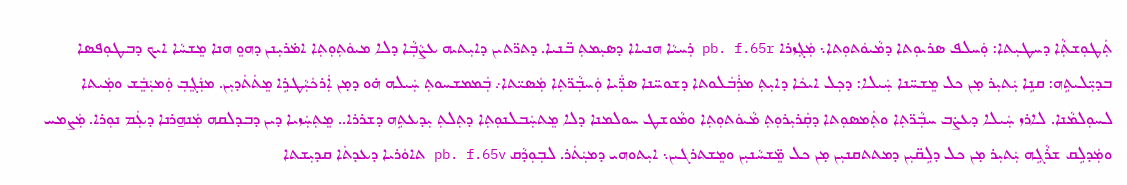ܬܲܛܘܼܫܬܼܵܐ ܕܚܛܝܼܬܐ: ܘܲܚܠܦ ܤܪܝܘܼܬܐ ܕܡܵܝܘܿܬܘܼܬܐ܆ ܡܲܓܼܙܪܐ pb. f.65r ܪܼܚܝܵܐ ܗܢܝܐܐ ܕܤܝܼܡܬܼ ܒ̈ܢܝܐ. ܕܬܪ̈ܬܝܢ ܕܐܝܼܬܝܗ ܥܨܵܒܼܵܐ ܕܠܐ ܡܝܘܿܬܼܘܼܬܼܐ ܐܡ̇ܪܝܼܢܢ ܕܗܘܸ ܗܢܐ ܡܸܫܚܵܐ ܐܝܟ ܕܒܛܘܼܦܤܐ ܒܕܝܼ̈ܠܝܬܹܗ: ܩܢܹܐ ܝܲܬܝܼܪ ܡ̣ܢ ܟܠ ܡܸܫܚ̈ܢܐ ܚܲܝܠܐ: ܕܟܼܠ ܐܝܟܿܐ ܕܐܝܼܬܼ ܡܪܲܒܿܠܘܬܐ ܕܫܘܚ̈ܢܐ ܤܪ̈ܲܝܐ ܘܲܚܒܼܵܪ̈ܬܼܐ ܡܲܤܝ̈ܬܐ܇ ܒܲܡܡܫܚܘܬܼ ܚܲܝܠܗ ܗ̇ܘ ܕܡ̣ܢ ܐܲܪܟܿܝܼܵܛܪܹܐ ܡܸܬܿܬܿܕܝܼܢ. ܡܢܲܓܸܒܼ ܘܲܡܝܲܒܸܿܫ ܘܡܲܝܬܐ ܠܚܘܼܠܡܵܢܐ. ܠܐܪܙ ܚܲܝܠܐ ܕܥܨ̇ܒ ܚܒܼܵܪ̈ܬܼܐ ܘܬܲܡܤܘܼܬܐ ܕܩܲܪܝܼܪܘܼܬܼ ܡܵܝܘܿܬܘܼܬܼܐ ܘܡܵܘܫܛ ܚܘܠܡܢܐ ܕܠܐ ܡܸܬܚܲܒܠܢܘܼܬܼܐ ܕܬܼܠܬܼ ܝܼܕܥܬܹܗ ܕܫܪܪܐ.. ܡܸܬܼܚܲܙܝܐ ܕܝܢ ܕܒܕܠܩܗ ܡܲܢܗ̱ܪܢܐ ܕܥܲܡ ܢܘܼܪܐ. ܡܲܨܡܚ ܘܡܲܕܠܹܩ ܫܪܵܓܹܗ ܝܲܬܝܼܪ ܡ̣ܢ ܟܠ ܕܠܹܩ̈ܝܼܢ ܕܡܬܬܩܢܝܼܢ ܡ̣ܢ ܟܠ ܡܸ̈ܫܚܵܢܝܼܢ ܘܡܸܫܬܪܓܝܢ܆ ܐܝܼܬܘܗܝ ܕܡܝܲܬܿܪ. ܠܒܼܘܼܕܵܩ pb. f.65v ܬܐܘܿܪܝܐ ܕܥܕܬܿܐ ܩܕܝܼܫܬܐ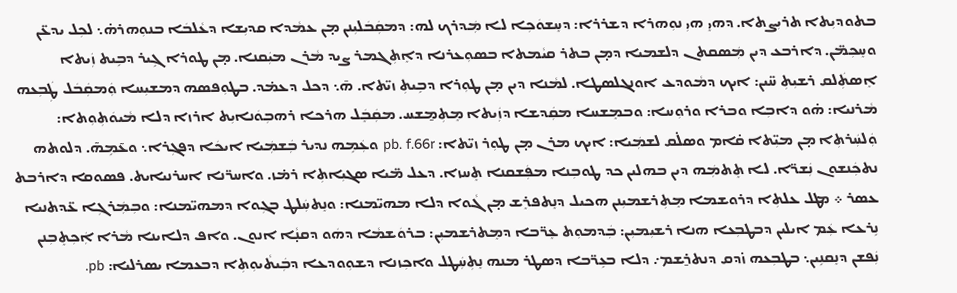ܒܬܘܕܝܼܬܐ ܬܪܝܼܨܬܐ. ܕܗܝܸ ܗܝܼ ܢܘܼܗܪܐ ܕܫܪܪܐ: ܕܚܸܫܘܿܟܼܐ ܠܐ ܡܲܕܪܟ ܠܗ: ܕܡܩܲܒܿܠܝܼܢܢ ܡ̣ܢ ܥܡܵܕܐ ܩܕܝܼܫܐ ܕܥܵܠܒܿܐ ܒܢܘܼܗܪܗ̇܆ ܠܟܼܠ ܝܕܥ̈ܢ ܘܚܸܟܼܡ̈ܢ. ܕܐܪܒܥ ܕܝܢ ܡܲܤܩܬܢ ܕܠܫܡܝܐ ܕܡ̣ܢ ܒܬܪ ܩܝܵܡܬܐ ܒܤܘܼܥܪܢܐ ܕܐܸܬܼܓܡܪ ܨܝܕ ܡܵܪܢ ܡܝܲܩܢܐ. ܡ̣ܢ ܛܘܪܐ ܓܹܝܪ ܕܒܹܝܬ ܙܲܝܬܐ ܐܸܤܬܲܠܩ ܪܫܝܼܬܼ ܚ̈ܝܢ: ܐܝܟ ܕܡܵܘܕܥ ܐܘܢܓܠܤܛܐ. ܠܡܵܢܐ ܕܝܢ ܡ̣ܢ ܛܘܼܪܐ ܕܒܹܝܬܼ ܙܝ̈ܬܐ. ܗ̄܆ ܕܟܠ ܕܥܡ̇ܕ. ܒܛܘܼܦܤܗ ܕܡܫܝܼܚܐ ܘܲܡܩܲܒܿܠ ܛܲܒܼܥܗ ܡܵܪܢܝܐ: ܗ̇ܘ ܕܐܒܼܐ ܘܒܪܐ ܘܪܘܼܚܐ: ܘܒܡܸܫܚܐ ܡܩܲܕܫܐ ܕܙܲܝܬܐ ܡܸܬܼܡ̱ܫܚ. ܡܩܲܒܸܿܠ ܗܪܟܐ ܪܗܒܼܘܿܢܐܝܼܬ ܐܪܙܐ ܕܠܐ ܡܵܝܘܿܬܼܘܼܬܐ: ܘܲܠܚܲܪܬܼܐ ܡ̣ܢ ܡܝܼ̈ܬܐ ܩ̇ܐܡ ܘܤܠ̇ܩ ܠܫܡܲܝܐ: ܐܝܟ ܡܪܢ ܡ̣ܢ ܛܘܼܪ ܙܝ̈ܬܐ: pb. f.66r ܘܥܲܡܹܗ ܢܕܝܪ ܒܲܫܡܲܝܐ ܐܝܟܿܐ ܕܦܓܼܪܐ܆ ܘܥ̃ܡܹܗ̃. ܕܠܘܬܗ ܢܬܟܲܢܫܘܢ ܢܲܫܪ̈ܐ. ܠܐ ܬܸܬܡܲܗ ܕܝܢ ܒܗܠܝܢ ܟܕ ܛܘܒܼܢܐ ܡܦܲܫܩܢܐ ܬܸܚܙܐ. ܕܥܠ ܡ̈ܝܐ ܤܓܝܼܐܬܼܐ ܪܡ̇ܙ. ܘܐܚܪ̈ܢܐ ܐܚܪܢܝܐܝܬ. ܦܤܘܩܐ ܕܐܪܒܬ ܥܤܪ ܀ ܡܛܠ ܥܠܬܼܐ ܕܪܘܫܡܐ ܡܸܬܼܪܫܡܝܼܢܢ ܗܟܝܠ ܕܢܸܬܦܪܸܫ ܡ̣ܢ ܓܵܘܐ ܕܠܐ ܡܗܝ̈ܡܢܐ: ܘܢܸܬܚܲܠܛ ܒܓܼܘܐ ܕܡܗܝ̈ܡܢܐ: ܘܒܼܡܲܪܓܼܐ ܥ̈ܕܬܢܝܐ ܢܹܪܥܐ ܥܲܡ ܐܝܠܝܢ ܕܒܛܒܼܥܐ ܗܢܐ ܪܫܝܼܡܝܼܢ: ܒܲܕܡܘܼܬ ܥܸܪ̈ܒܐ ܕܡܸܬܪܫܡܝܼܢ: ܒܪܘܿܫܡܵܐ ܕܗܿܘ ܕܩܢ̣ܵܐ ܐܢܘܢ. ܘܐܦ ܕܠܐܝܢܐ ܡܵܪܐ ܐܲܟܼܬܸܒܼܢܢ ܢܲܦܫܢ ܕܢܸܩܢܹܝܢ܆ ܒܛܒܼܥܗ ܙ̇ܕܩ ܕܢܬܪ̱ܫܡ܇ ܕܠܐ ܒܥܹܪ̈ܒܐ ܕܤܛܪ ܡܢܗ ܢܸܬܼܚܲܛܠ ܘܐܟܼܙܢܐ ܕܫܘܼܘܕܥܐ ܕܒܲܝܬܵܝܘܼܬܼܐ ܕܒܥܡܐ ܝܤܪܠܝܐ: pb.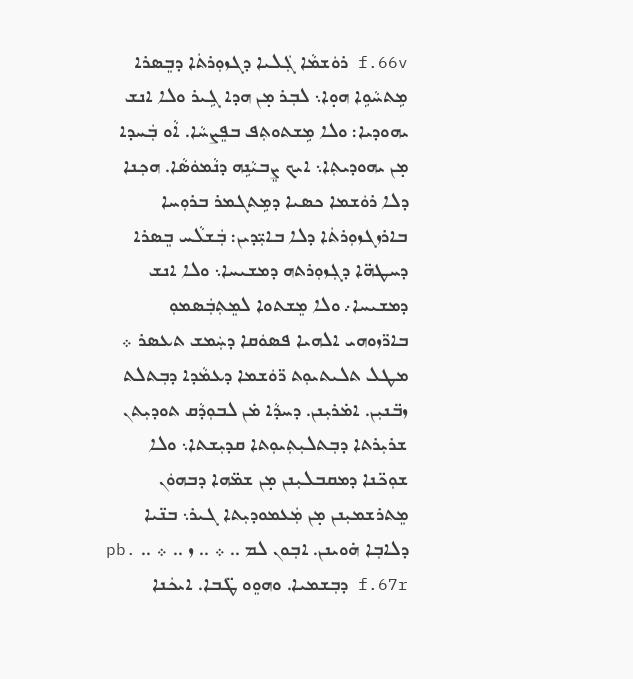f.66v ܪܘܿܫܡܵܐ ܓܲܠܝܐ ܕܓܙܘܼܪܬܿܐ ܕܒܸܤܪܐ ܡܹܬܚܵܘܹܐ ܗܘ̣ܐ܆ ܠܒܼܪ ܡ̣ܢ ܗܕܐ ܓܹܝܪ ܘܠܐ ܐܢܫ ܝܗܘܕܝܐ: ܘܠܐ ܡܹܫܬܘܬܼܦ ܒܦܸܨܚܵܐ. ܐܵܘ ܒܲܚܕܐ ܡ̣ܢ ܝܗܘܕܝܬܼܐ܆ ܐܝܟ ܨܸܒܝܵܢܹܗ ܕܢܵܡܘܿܣܵܐ. ܗܟܼܢܐ ܕܠܐ ܪܘܿܫܡܐ ܟܤܝܐ ܕܡܹܬܓܡܪ ܒܪܘܼܚܐ ܒܐܪܙܓܙܘܼܪܬܿܐ ܕܠܐ ܒܐܝܼ̈ܕܝܢ: ܒܲܫܠܵܚ ܒܸܤܪܐ ܕܚܛܗ̈ܐ ܕܓܼܙܘܼܪܬܗ ܕܡܫܝܚܐ܆ ܘܠܐ ܐܢܫ ܕܡܫܝܚܐ܇ ܘܠܐ ܡܸܫܬܘܐ ܠܡܸܬܼܒܲܤܡܘܼ ܒܐܪ̈ܙܘܗܝ ܐܠܗܝܐ ܦܤܘܿܩܐ ܕܚܲܡܫ ܬܥܤܪ ܀ ܡܛܠ ܬܠܝܬܝܘܼܬ ܪ̈ܘܿܫܡܐ ܕܥܡܵܕܐ ܕܒܼܬܠܬ ܙܒ̈ܢܝܼܢ. ܐܡ̇ܪܝܼܢܢ. ܕܚܕܵܐ ܡ̇ܢ ܠܒܘܼܕܵܩ ܬܘܕܝܼܬܢ ܫܪܝܼܪܬܐ ܕܒܼܬܠܝܼܬܼܝܘܼܬܐ ܩܕܝܼܫܬܐ܆ ܘܠܐ ܫܘܼܟ̈ܢܐ ܕܡܩܒܠܝܼܢܢ ܡ̣ܢ ܫܡ̈ܗܐ ܕܒܗܘܿܢ ܡܸܬܪܫܡܝܼܢܢ ܡ̣ܢ ܡܲܥܡܘܕܝܼܬܐ ܓܝܪ܆ ܒܢ̈ܝܐ ܕܠܐܒܼܐ ܗ̇ܘܝܢܢ. ܐܒܼܘܢ ܠܡ .. ܀ .. ܙ .. ܀ .. pb. f.67r ܕܒܼܫܡܝܐ. ܘܗܘܸܘ ܛ̈ܒܐ. ܐܝܟܿܢܐ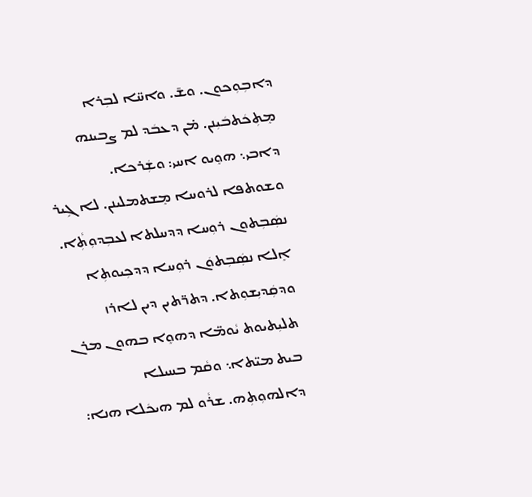ܕܐܒܼܘܼܟܘܢ. ܘܫ̄. ܘܐܚ̈ܐ ܠܒܼܪܐ ܡܸܬܼܟܿܬܒܿܝܼܢܢ. ܡ̇ܢ ܕܥܒܿܕ ܠܡ ܨܒܝܢܗ ܕܐܒܝ܆ ܗܘܸܝܘ ܐܚܝ: ܘܫܲܪܟܐ. ܘܫܘܬܦܐ ܠܪܘܚܐ ܡܸܫܬܡܠܝܢܢ. ܠܐ ܓܹܝܪ ܢܤܲܒܼܬܘܢ ܪܘܼܚܐ ܕܕܚܠܬܐ ܠܥܒܼܕܘܼܬܼܵܐ. ܐܸܠܐ ܢܤܲܒܼܬܘܿܢ ܪܘܼܚܐ ܕܕܟܼܝܘܬܼܐ ܘܕܩܲܕܝܼܫܘܼܬܐ. ܕܬܪ̈ܬܝܢ ܕܝܢ ܠܐܪܙ ܬܠܝܼܬܝܘܬ ܝܵܘܡ̈ܐ ܕܗܘܸܐ ܒܗܘܢ ܡܪܢ ܒܝܬ ܡܝ̈ܬܐ܆ ܘܩܵܡ ܒܚܝܠܐ ܕܐܠܗܘܼܬܼܗ. ܫܪܵܘ ܠܡ ܗܝܟܿܠܐ ܗܢܐ: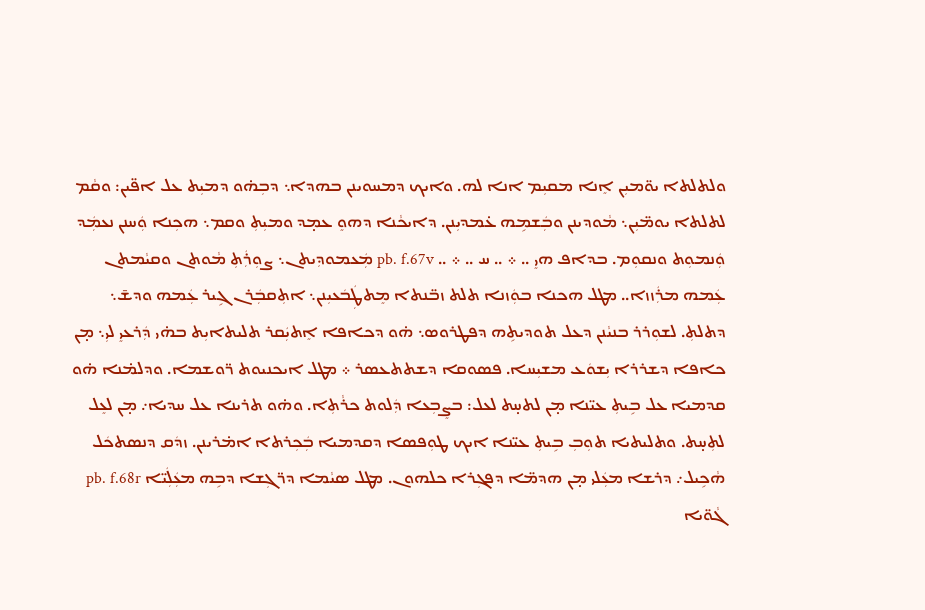ܘܠܬܠܬܐ ܝܘ̈ܡܝܼܢ ܐܸܢܐ ܡܩܝܼܡ ܐܢܐ ܠܗ. ܘܐܝܟ ܕܡܚܘܝܢܢ ܒܗܕܐ܆ ܕܒܼܗ̇ܘ ܕܡܝܼܬ ܥܠ ܐܦ̈ܝܢ: ܘܩܵܡ ܠܬܠܬܐ ܝܘܡ̈ܝܼܢ܆ ܡܵܘܕܝܢܢ ܘܒܲܫܡܹܗ ܥ̇ܡܕܝܼܢܢ. ܕܐܝܟܵܢܐ ܕܗܘܸ ܥܡ̣ܕ ܘܡܝܼܬܼ ܘܩܡ܆ ܗܟܼܢܐ ܘܲܚܢܢ ܢܥܡܲܕ ܘܲܢܡܘܼܬ ܘܢܩܘܼܡ. ܒܕܐܦ ܗܝܸ .. ܀ .. ܚ .. ܀ .. pb. f.67v ܡܲܥܡܘܕܼܝܬܢ܆ ܨܘܼܪܲܬܼ ܡܵܘܬܢ ܘܩܝܵܡܬܢ ܥܲܡܗ ܡܪܲܙܙܐ.. ܡܛܠ ܗܟܢܐ ܒܘܲܙܢܐ ܬܠܬ ܙܒ̈ܢܬܐ ܡܸܬܛܲܒܿܥܝܼܢܢ܆ ܐܬܼܩܒܲܪܢ ܓܹܝܪ ܥܲܡܗ ܘܕܫ̄܆ ܕܬܠܬܼ. ܠܫܘܼܪܪ ܒܢܝܵܢܢ ܕܥܠ ܬܘܕܝܬܹܗ ܕܦܛܪܘܣ܆ ܗ̇ܘ ܕܟܐܦܐ ܐܸܬܝܲܩܪ ܬܠܝܬܐܝܼܬ ܒܗ̇ܝ ܕܲܪܥܝܸ ܠܝܼ܆ ܡ̣ܢ ܟܐܦܐ ܕܫܪܪܐ ܝܼܫܘܿܥ ܡܫܝܼܚܐ. ܦܤܘܩܐ ܕܫܬܬܥܤܪ ܀ ܡܛܠ ܐܝܟܢܝܘܬ ܪ̈ܘܫܡܐ. ܘܕܠܡ̇ܢܐ ܗ̇ܘ ܩܕܡܝܐ ܥܠ ܒܹܝܬܼ ܥܝ̈ܢܐ ܡ̣ܢ ܠܬܚ̣ܬ ܠܥܠ: ܒܨܸܒܼܥܐ ܕܲܠܘܬ ܟܪܵܬܼܐ. ܘܗ̇ܘ ܬܪܝܢܐ ܥܠ ܚܕܝܐ܇ ܡ̣ܢ ܠܥܸܠ ܠܬܼܚ̣ܬ. ܘܬܠܝܬܝܐ ܬܘܼܒܼ ܒܹܝܬܼ ܥܝ̈ܢܐ ܐܝܟ ܛܘܼܦܤܐ ܕܩܕܡܝܐ ܒܲܟܼܪܬܐ ܐܡ̇ܪܝܢܢ. ܙܕܿܩ ܕܢܤܬܟܿܠ ܗܵܟܹܝܠ܇ ܕܪܫܐ ܡܥܲܠܝ ܡ̣ܢ ܗܕܡ̈ܐ ܕܦܓܼܪܐ ܟܠܗܘܢ. ܡܛܠ ܤܝܵܡܐ ܕܪ̈ܓܼܫܐ ܕܒܹܗ ܡܥܲܠܲܝ̈ܐ pb. f.68r ܓܵܘ̈ܝܐ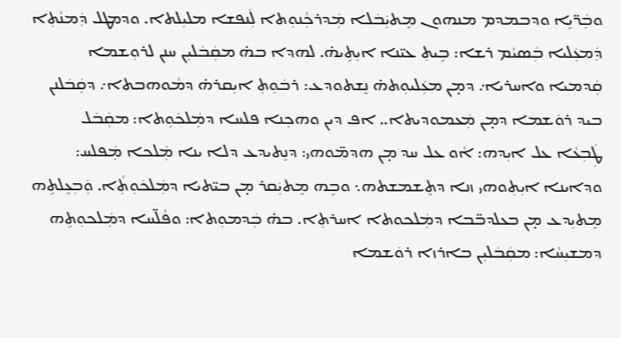ܘܒܲܪ̈ܝܹܐ ܘܕܒܡܕܡ ܡܢܗܘܢ ܡܸܬܝܲܒܿܠܐ ܡܲܕܪܟܼܵܢܘܼܬܐ ܠܲܢܦܫܐ ܡܠܝܼܠܬܐ. ܘܕܡܛܠ ܕܲܡܢܵܬܼܐ ܕܲܡܥܲܠܝܐ ܒܲܤܝܵܡ ܪܫܐ: ܒܹܝܬܼ ܥܝ̈ܢܐ ܐܝܼܬܹܝܗ̇. ܠܗܕܐ ܒܗ̇ ܡܩܲܒܿܠܝܼܢ ܚܢܢ ܠܪܘܼܫܡܐ ܩܲܕܡܝܐ ܘܐܚܪܝܐ܇ ܕܡ̣ܢ ܡܥܲܠܝܘܼܬܗ̇ ܢܸܫܬܘܕܥ: ܪܒܿܘܼܬܼ ܐܝܼܩܪܗ̇ ܕܡܵܘܗܒܬܐ܇ ܕܩܲܒܿܠܢܢ ܒܝܕ ܪܘܿܫܡܐ ܕܡ̣ܢ ܡܲܥܡܘܕܝܬܐ.. ܐܦ ܕܝܢ ܘܗܟܼܢܐ ܦܠܚܐ ܕܡܲܠܟܿܘܼܬܐ: ܡܩܲܒܿܠ ܛܲܒܼܥܵܐ ܥܠ ܐܝܼܕܗ: ܐܵܘ ܥܠ ܚܕ ܡ̣ܢ ܗܕܡ̈ܘܗܝ: ܕܢܸܬܝܕܥ ܕܠܐ ܝܢܐ ܡܲܠܟܐ ܡܲܦܠܚ: ܘܕܐܝܢܐ ܐܝܼܬܼܘܗܝ ܙܢܐ ܕܬܸܫܡܫܬܗ܆ ܘܒܹܗ ܡܸܬܝܲܩܪ ܡ̣ܢ ܒܝ̈ܬܝܐ ܕܡܲܠܟܿܘܼܬܼܵܐ. ܘܲܒܼܥܸܠܬܹܗ ܡܸܬܝܼܕܥ ܡ̣ܢ ܒܥܠܕܒ̈ܒܐ ܕܡܲܠܟܘܬܐ ܐܚܪܬܼܐ. ܒܗ̇ ܒܲܕܡܘܼܬܐ: ܘܦܵܠ̈ܚܐ ܕܡܲܠܟܘܼܬܹܗ ܕܡܫܝܼܚܵܐ: ܡܩܲܒܿܠܝܼܢ ܒܐܪܙܐ ܪܘܿܫܡܐ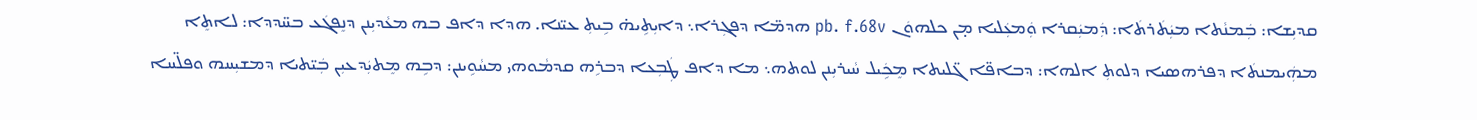ܩܕܝܼܫܐ: ܒܲܡܢܵܬܐ ܡܝܲܬܿܪܬܿܐ: ܕܲܡܝܲܩܪܐ ܘܲܡܥܲܠܝܐ ܡ̣ܢ ܟܠܗܘܿܢ pb. f.68v ܗܕܡ̈ܐ ܕܦܓܼܪܐ܆ ܕܐܝܼܬܹܝܗ̇ ܒܹܝܬܼ ܥܝ̈ܢܐ. ܗܕܐ ܕܐܦ ܒܗ ܡܥܵܕܝܼܢܢ ܕܢܸܦܓܿܥ ܒܚ̈ܕܕܐ: ܠܐܬܸܐ ܡܗܲܝܡܢܬܿܐ ܕܦܪܗܤܝܐ ܕܠܘܬܼ ܐܠܗܐ: ܕܒܐܦ̈ܐ ܓ̈ܠܝܬܐ ܡܸܟܹܿܝܠ ܚܵܝܪܝܼܢܢ ܠܘܬܗ܆ ܡܐ ܕܐܦ ܛܲܒܼܥܐ ܕܒܪܹܗ ܩܕܡܵܘܗܝ ܡܚܵܘܹܝܢܢ: ܕܒܹܗ ܡܸܬܝܲܕܥܝܼܢ ܒܲܝ̈ܬܝܐ ܕܡܫܝܼܚܗ ܘܦܠ̈ܚܐ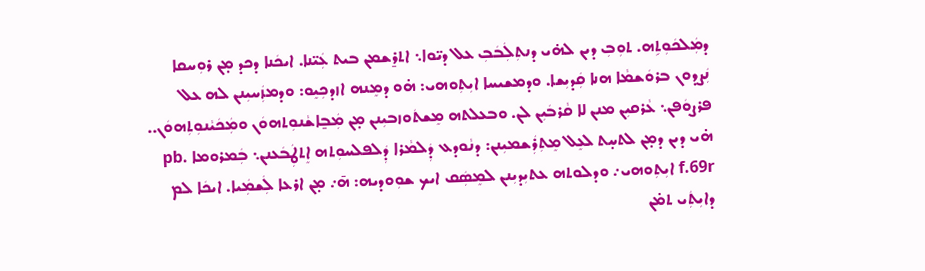ܕܡܲܠܟܿܘܼܬܹܗ. ܬܘܼܒܼ ܕܝܢ ܠܗ̇ܝ ܕܢܬܼܠܲܒܿܒܼ ܥܠ ܕܝ̈ܘܐ܆ ܐܬܪ̱ܫܡܢ ܒܝܬ ܥܲܝ̈ܢܐ. ܐܝܟܿܢܐ ܕܟܕ ܡ̣ܢ ܪܘܼܚܩܐ ܢܲܨܕܘܢ ܒܪܘܿܫܡܵܐ ܗܢܐ ܩܲܕܝܼܫܐ. ܘܕܡܫܝܚܐ ܐܝܼܬܼܘܗܝ: ܗ̇ܘ ܕܡܸܢܗ ܐܙܕܟܼܝܸܘ: ܘܕܡܙܲܚܝܼܢܢ ܠܗ ܥܠ ܦܪܨܘܿܦܢ܆ ܥܵܪܩܝܼܢ ܡܢܢ ܠܐ ܩܵܪܒܿܝܼܢ ܠܢ. ܘܒܥܠܬܗ ܡܸܫܬܿܘܙܒܝܼܢܢ ܡ̣ܢ ܡܲܒ̱ܐܫܵܢܘܼܬܗܘܿܢ ܘܡܲܟܿܝܵܢܘܼܬܼܗܘܿܢ.. ܗ̇ܝ ܕܝܢ ܕܡ̣ܢ ܠܬܚ̣ܬ ܠܥܸܠ ܡܸܬܼܪܲܫܡܝܼܢܢ: ܕܢܵܘܕܥ ܕܲܠܡܵܪܐ ܕܲܠܦܠܚܘܼܬܗ ܐܸܬܛܲܒܿܥܢܢ܆ ܒܲܡܪܘܡܐ pb. f.69r ܐܝܼܬܼܘܗܝ܇ ܘܕܠܘܬܗ ܥܬܝܼܕܝܼܢܢ ܠܡܸܤܲܩ ܐܝܟ ܫܘܼܘܕܝܗ: ܗ̄܇ ܡ̣ܢ ܐܪܥܐ ܠܲܫܡܲܝܐ. ܐܝܟܿܐ ܠܡ ܕܐܝܼܬܲܝ ܬܡ̇ܢ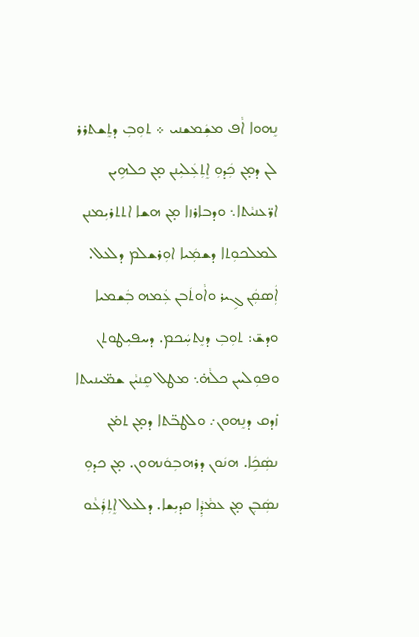ܢܸܗܘܐ ܐܵܦ ܡܫܲܡܫܢܝ ܀ ܬܘܼܒܼ ܕܬܸܫܬܪܪ ܠܢ ܕܡ̣ܢ ܟܲܕܘܼ ܐܸܬܼܥܲܠܝܼܢܢ ܡ̣ܢ ܟܠܗܹܝܢ ܐܪ̈ܥܢܝܵܬܐ܆ ܘܕܒܐܪܙܐ ܡ̣ܢ ܗܫܐ ܐܬܬܪܝܼܡܢܢ ܠܡܠܟܘܼܬܐ ܕܫܡܲܝܐ ܐܘܼܪܫܠܡ ܕܠܥܠ. ܐܲܤܩܲܢ ܓܹܝܪ ܘܐܵܘܬܿܒܢ ܥܲܡܗ ܒܲܫܡܝܐ ܘܕܫ̄: ܬܘܼܒܼ ܕܢܸܬܚܲܟܡ. ܕܚܦܝܼܛܘܬܢ ܘܦܘܼܠܚܢ ܟܠܵܗ̇܆ ܡܛܠ ܩܸܢܝܵܢ ܫܡ̈ܝܢܝܬܐ ܙ̇ܕܩ ܕܢܸܗܘܢ܇ ܘܠܛܒ̈ܬܐ ܕܡ̣ܢ ܬܡ̇ܢ ܢܤܲܟܹܿܐ. ܗܢܿܘܢ ܕܪܗܒܼܘܿܢܗܘܢ. ܡ̣ܢ ܟܕܘܼ ܢܤܲܒܼܢ ܡ̣ܢ ܥܡܵܕܼܵܐ ܩܕܝܼܫܐ. ܕܠܥܠ ܐܸܬܼܪܲܥܵܘ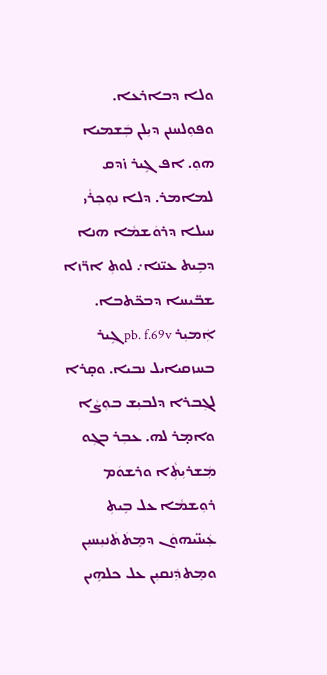ܘܠܐ ܕܒܐܪܥܐ. ܘܦܘܼܠܚܢܢ ܕܝܼܠܢ ܒܲܫܡܝܐ ܗܘܼ. ܐܦ ܓܹܝܪ ܙ̇ܕܩ ܠܡܐܡܪ. ܕܠܐ ܢܘܼܟܼܪܵܝ ܚܝܠܐ ܕܪܘܿܫܡܵܐ ܗܢܐ ܕܒܹܝܬ ܥܝ̈ܢܐ܇ ܠܘܬܼ ܐܪ̈ܙܐ ܫܒ̈ܝܚܐ ܕܒܟ̈ܬܒܐ. ܐܲܡܝܼܪ pb. f.69v ܓܹܝܪ ܒܚܙܩܝܐܝܠ ܢܒܝܐ. ܘܩ̣ܪܐ ܠܓܼܒܪܐ ܕܠܒܝܼܫ ܒܘܼܨܵܐ ܘܐܡ̣ܪ ܠܗ. ܥܒܼܪ ܒܓܼܘ ܡܲܫܪܝܼܬܼܵܐ ܘܪܫܘܿܡ ܪܘܼܫܡܵܐ ܥܠ ܒܹܝܬܼ ܥܲܝܢ̈ܝܗܘܿܢ ܕܡܸܬܿܬܿܢܝܼܚܝܼܢ ܘܡܸܬܕܲܢܩܝܼܢ ܥܠ ܟܠܗܹܝܢ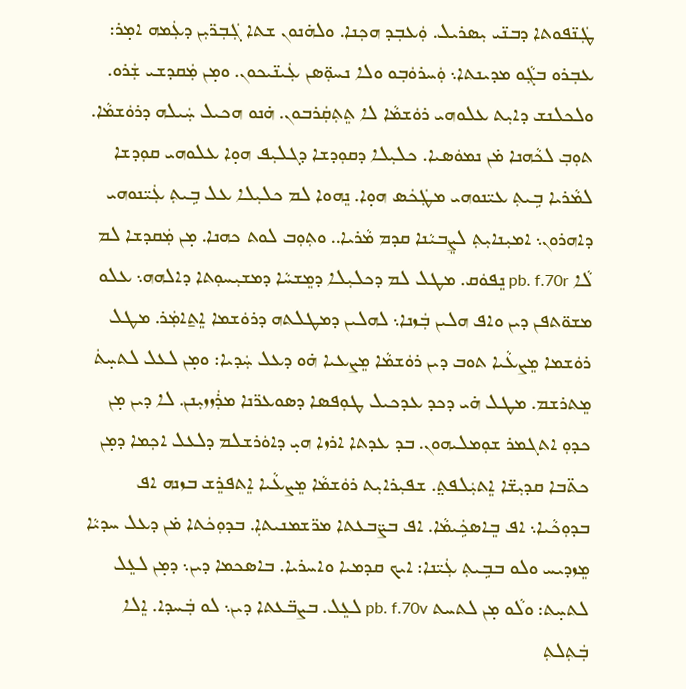ܛܲܢ̈ܦܘܬܐ ܕܒܢ̈ܝ ܝܼܤܪܝܠ. ܘܲܥܒܼܕ ܗܟܼܢܐ. ܘܠܗ̇ܢܘܢ ܫܬܐ ܓܲܒܼܪ̈ܝܼܢ ܕܥܲܡܗ ܐܡ̣ܪ: ܥܒܼܪܘ ܒܓܼܵܘ ܡܕܝܢܬܐ܆ ܘܲܚܪܘܿܒܼܘ ܘܠܐ ܢܚܘܼ̈ܤܢ ܥܲܝܢ̈ܝܟܘܢ. ܘܡ̣ܢ ܡܲܩܕܫܝ ܫܲܪܘ. ܘܠܟܠܢܫ ܕܐܝܼܬ ܥܠܘܗܝ ܪܘܿܫܡܵܐ ܠܐ ܬܸܬܼܩܲܪܒܘܢ. ܗ̇ܢܘ ܗܟܝܠ ܚܲܝܠܗ ܕܪܘܿܫܡܵܐ. ܬܘܼܒܼ ܠܟܵܗܢܐ ܡ̇ܢ ܢܡܘܿܤܝܐ. ܟܠܝܼܠܐ ܕܩܘܼܕܫܐ ܕܓܠܝܼܦ ܗܘ̣ܐ ܥܠܘܗܝ ܩܘܼܕܫܐ ܠܡܵܪܝܐ ܒܹܝܬܼ ܥܝ̈ܢܘܗܝ ܡܛܲܟܿܣ ܗܘ̣ܐ. ܢܸܗܘܐ ܠܡ ܟܠܝܼܠܐ ܥܠ ܒܹܝܬܼ ܥܲܝ̈ܢܘܗܝ ܕܐܗܪܘܢ܆ ܐܡܝܼܢܐܝܼܬܼ ܠܨܸܒܝܵܢܐ ܩܕܡ ܡܵܪܝܐ.. ܘܬܼܘܼܒ ܠܘܬ ܟܗܢܐ. ܡ̣ܢ ܡܲܩܕܫܐ ܠܡ ܠܵܐ pb. f.70r ܢܸܦܘܿܩ. ܡܛܠ ܠܡ ܕܟܠܝܼܠܐ ܕܡܸܫܚܵܐ ܕܡܫܝܼܚܘܼܬܐ ܕܐܠܗܗ܆ ܥܠܘ ܡܫܘ̈ܬܦܢ ܕܝܢ ܘܐܦ ܗܠܝܢ ܒܲܙܢܐ܆ ܠܗܠܝܢ ܕܡܛܠܬܗ ܕܪܘܿܫܡܐ ܐܸܬ̱ܐܡܲܪ. ܡܛܠ ܪܘܿܫܡܐ ܡܸܨܥܵܝܐ ܬܘܒ ܕܝܢ ܪܘܿܫܡܵܐ ܡܸܨܥܝܐ ܗ̇ܘ ܕܥܠ ܚܲܕܝܐ: ܘܡ̣ܢ ܠܥܠ ܠܬܚ̣ܬܿ ܡܸܬܪܫܡ. ܡܛܠ ܗ̇ܝ ܕܟܕ ܥܕܟܝܠ ܛܘܼܦܤܐ ܕܤܘܥܪ̈ܢܐ ܡܪܲܙܙܝܼܢܢ. ܠܐ ܕܝܢ ܡ̣ܢ ܟܕܘܼ ܐܬܓܡܪ ܫܘܼܡܠܝܗܘܢ. ܒܕ ܥܕܬܐ ܐܪܙܐ ܗܝ̣ ܕܐܘܿܪܫܠܡ ܕܠܥܠ ܐܟܼܡܐ ܕܡ̣ܢ ܟܬ̈ܒܐ ܩܕܝܼܫ̈ܐ ܐܸܬܝܲܠܦܬ̤. ܫܦܝܼܪܐܝܼܬ ܪܘܿܫܡܵܐ ܡܸܨܥܵܝܐ ܐܸܬܦܪܸܫ ܒܙܢܗ ܐܦ ܒܕܘܼܟܵܝܐ܆ ܐܦ ܒܸܐܤܟܹܿܝܡܵܐ. ܐܦ ܒܨ̈ܒܥܬܐ ܡܪ̈ܫܡܢܝܬܐܼ. ܒܕܘܼܟܿܬܐ ܡ̇ܢ ܕܥܠ ܚܕܝܵܐ ܡܸܙܕܝܚ ܘܠܘ ܒܒܹܝܬܼ ܥܲܝ̈ܢܐ: ܐܝܟ ܩܕܡܝܐ ܘܐܚܪܝܐ. ܒܐܤܟܡܐ ܕܝܢ܆ ܕܡ̣ܢ ܠܥܸܠ ܠܬܚ̣ܬ: ܘܠܵܘ ܡ̣ܢ ܠܬܚܬ pb. f.70v ܠܥܸܠ. ܒܨܒ̈ܥܬܐ ܕܝܢ܆ ܠܘ ܒܲܚܕܐ. ܐܸܠܐ ܒܲܬܼܠܬܼ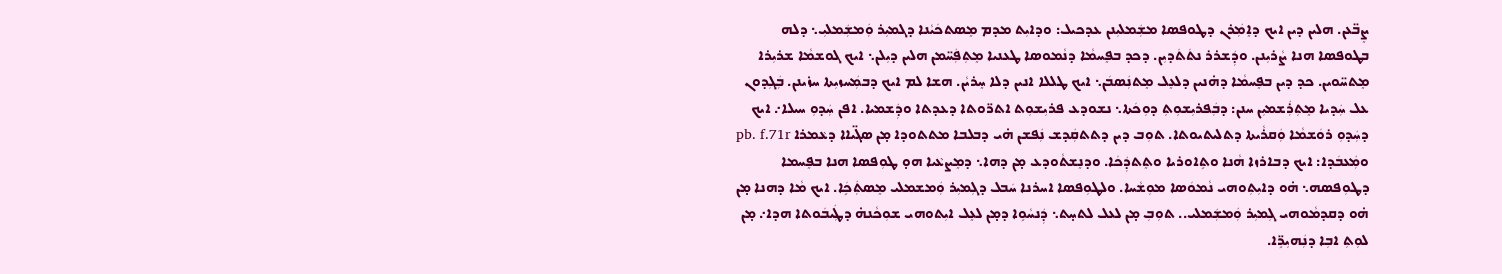ܨܸܒ̈ܥܢ. ܗܠܝܢ ܕܝܢ ܐܝܟ ܕܐܸܡܲܪܢ ܕܛܘܦܤܐ ܡܫܲܡܠܝܼܢܢ ܥܕܟܝܠ: ܘܕܐܝܼܬ ܡܕܡ ܡܸܤܬܟܿܝܵܢܐ ܕܓܡܝܼܪ ܘܲܡܫܲܡܠܝܼ܆ ܕܠܗ ܒܛܘܦܤܐ ܗܢܐ ܨܵܪܝܼܢܢ. ܘܕܲܫܪܪ ܢܬܿܬܿܕܝܼܢ. ܕܟܕ ܒܦܸܚܡܵܐ ܕܢܵܡܘܤܐ ܛܥܢܝܐ ܡܸܬܼܦܲܚ̈ܡܢ ܗܠܝܢ ܕܝܼܠܢ܆ ܐܝܟ ܓܘܫܡܵܐ ܫܪܝܼܪܐ ܡܸܬܚ̈ܘܝܢ. ܟܕ ܕܝܢ ܒܦܸܚܡܵܐ ܕܗ̇ܢܝܢ ܕܠܥܸܠ ܡܸܬܢܲܤܒܿܢ܆ ܐܝܟ ܛܠܠܐ ܐܢܝܢ ܕܠܐ ܚܸܪܝܵܢ. ܗܫܐ ܠܡ ܐܝܟ ܕܒܡܲܚܙܝܼܬܐ ܚܙ̇ܝܢܢ. ܒܲܓܼܕܘܢ ܥܠ ܚܲܕܝܐ ܡܸܬܼܪܲܫܡܝܼܢ ܚܢܢ: ܕܒܲܦܪܝܼܫܘܼܬܼ ܕܘܼܟܿܬܐ܆ ܢܫܘܕܥ ܦܪܝܼܫܘܼܬ ܐܬܪ̈ܘܬܐ ܕܥܕܬܐ ܘܕܲܫܡܝܐ. ܐܦܢ ܚܲܕܘܼ ܚܝܠܐ܇ ܐܝܟ ܕܚܲܕܘܼ ܪܘܿܫܡܵܐ ܘܲܩܪܵܝܬܐ ܕܬܠܝܬܝܘܬܐ. ܬܘܼܒ ܕܝܢ ܕܬܬܩܲܕܫ ܢܲܦܫܢ ܗ̇ܝ ܕܒܠܒܐ ܡܬܬܘܕܐ ܡ̣ܢ ܤܓ̈ܝܐܐ ܕܥܵܡܪܐ pb. f.71r ܘܡܲܥܒܿܕܐ: ܐܝܟ ܕܒܐܪܙܐ ܗܵܢܐ ܘܬܹܐܘܪܝܐ ܘܬܸܬܕܲܟܿܐ. ܘܕܢܸܫܬܵܘܕܥ ܡ̣ܢ ܕܗܐ܆ ܕܡܸܨܥܵܝܐ ܗܘ̣ ܛܘܼܦܤܐ ܗܢܐ ܒܦܸܚܡܐ ܕܛܘܼܦܤܗ܆ ܗ̇ܘ ܕܐܝܼܬܼܘܗܝ ܢܵܡܘܿܤܐ ܡܘܼܫܵܚܐ. ܘܠܛܘܼܦܤܐ ܐܚܪܢܐ ܚܿܒܠ ܕܓܼܡܝܼܪ ܘܲܡܫܡܠܝ ܡܸܤܬܲܟܹܿܐ. ܐܝܟ ܡܵܐ ܕܗܢܐ ܡ̣ܢ ܗ̇ܘ ܕܩܕܡܵܘܗܝ ܓܼܡܝܼܪ ܘܲܡܫܲܡܠܝ.. ܬܘܼܒܼ ܡ̣ܢ ܠܥܠ ܠܬܚ̣ܬ܆ ܕܲܢܚܵܘܹܐ ܕܡ̣ܢ ܠܥܸܠ ܐܝܼܬܘܗܝ ܫܘܼܟܵܢܗ̇ ܕܛܲܝܒܿܘܬܐ ܗܕܐ܇ ܡ̣ܢ ܠܘܼܬܼ ܐܒܼܐ ܕܢܲܗܝܼܪܹ̈ܐ.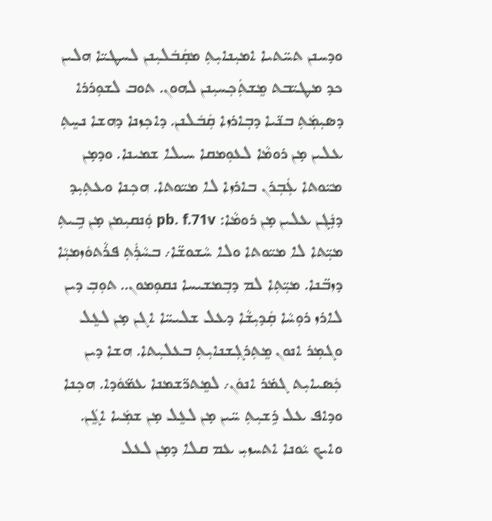ܘܕܚܢܢ ܬܚ̈ܬܝܐ ܐܡܝܼܢܐܝܼܬܼ ܡܩܲܒܿܠܝܼܢܢ ܠܚܛܝ̈ܐ ܗܠܝܢ ܟܕ ܡܛܝ̈ܒܬ ܡܸܫܬܲܟܼܚܝܼܢܢ ܠܗܘܢ. ܬܘܒ ܠܫܘܼܪܪܐ ܕܤܝܼܡܲܬܼ ܒܢ̈ܝܐ ܕܒܼܐܪܙܐ ܩܲܒܿܠܢܢ. ܕܐܟܼܙܢܐ ܕܗܫܐ ܢܚܸܬܼ ܥܠܝܢ ܡ̣ܢ ܪܘܡܵܐ ܠܥܘܼܡܩܐ ܚܝܠܐ ܫܡܝܢܐ. ܘܕܡ̣ܢ ܡܝ̈ܘܬܐ ܥܲܒܼܪܢ ܒܐܪܙܐ ܠܐ ܡܝ̈ܘܬܐ. ܗܟܼܢܐ ܘܥܬܼܝܼܕ ܕܢܲܓܢ ܥܠܝܢ ܡ̣ܢ ܪܘܡܵܐ: pb. f.71v ܘܲܢܩܝܼܡܢ ܡ̣ܢ ܒܹܝܬܼ ܡܝܼ̈ܬܐ ܠܐ ܡܝ̈ܘܬܐ ܘܠܐ ܚܵܫܘܫ̈ܐ܇ ܒܚܵܪܲܬܼ ܦܪܵܬܘܿܙܡܝܼܵܐ ܕܙܒ̈ܢܐ. ܡܝܼ̈ܬܼܐ ܠܡ ܕܒܼܡܫܝܚܐ ܢܩܘܼܡܘܢ.. ܬܘܼܒܼ ܕܝܢ ܠܐܪܙ ܪܘܼܚܵܐ ܩܲܕܝܼܫܵܐ ܕܥܠ ܫܠܝܚ̈ܐ ܐܓܢ ܡ̣ܢ ܠܥܸܠ ܘܓܡܼܪ ܐܢܘܢ ܡܸܬܼܪܓܼܫܢܐܝܼܬܼ ܒܥܠܝܼܬܐ. ܗܫܐ ܕܝܢ ܟܲܤܝܐܝܼܬ ܓܡ̇ܪ ܐܢܘܿܢ܇ ܠܡܸܬܪ̈ܫܡܢܐ ܥܡ̈ܘܿܕܐ. ܗܟܼܢܐ ܘܕܐܦ ܥܠ ܪܹܫܝܼܬܼ ܚ̈ܝܢ ܡ̣ܢ ܠܥܸܠ ܡ̣ܢ ܫܡܲܝܐ ܐܓܸܿܢ. ܘܐܝܟ ܝܵܘܢܐ ܐܬܚܙܝܼ ܥܡ ܩܠܐ ܕܡ̣ܢ ܠܥܠ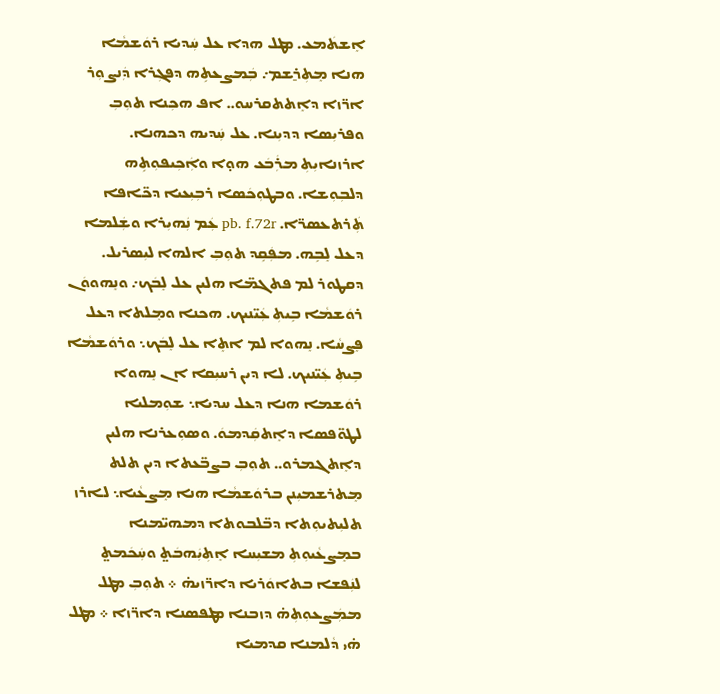ܐܸܫܬܿܡܥ. ܡܛܠ ܗܕܐ ܥܠ ܚܲܕܝܐ ܪܘܿܫܡܵܐ ܗܢܐ ܡܸܬܼܪ̱ܫܡ܇ ܒܲܡܨܥܬܹܗ ܕܦܓܼܪܐ ܕܲܢܨܘܼܪ ܐܪ̈ܙܐ ܕܐܸܬܬܩܪܚܘ.. ܐܦ ܗܟܼܢܐ ܬܘܼܒܼ ܘܦܪܝܼܤܐ ܕܕܝܼܢܐ. ܥܠ ܚܲܕܝܗ ܕܟܗܢܐ. ܐܪܙܢܐܝܼܬܼ ܡܪܲܒܿܥ ܗܘ̣ܐ ܘܐܲܟܼܝܦܘܼܬܹܗ ܕܠܒܼܘܼܫܐ. ܘܒܛܘܼܟܿܤܐ ܪܒܼܝܼܥܝܐ ܕܟ̈ܐܦܐ ܬܲܪܬܥܤܪ̈ܐ. pb. f.72r ܥܲܡ ܢܲܗܝܼܪܐ ܘܫܲܠܡܐ ܕܥܠ ܠܸܒܹܗ. ܡܦܲܩܹܕ ܬܘܼܒܼ ܐܠܗܐ ܠܝܼܤܪܝܠ. ܕܩܛܘܪ ܠܡ ܦܬܓܡ̈ܐ ܗܠܝܢ ܥܠ ܠܸܒܿܟ܇ ܘܢܸܗܘܘܿܢ ܪܘܿܫܡܵܐ ܒܹܝܬܼ ܥܲܝ̈ܢܝܟ. ܗܟܢܐ ܘܡܸܠܬܐ ܕܥܠ ܦܸܨܚܵܐ. ܢܸܗܘܐ ܠܡ ܐܬܸܐ ܥܠ ܠܸܒܿܟ܆ ܘܪܘܿܫܡܵܐ ܒܹܝܬܼ ܥܲܝ̈ܢܝܟ. ܠܐ ܕܝܢ ܪܚܝܼܩܐ ܐܢ ܢܸܗܘܐ ܪܘܿܫܡܐ ܗܢܐ ܕܥܠ ܚܕܝܐ܆ ܫܘܼܡܠܝܐ ܠܛܘ̈ܦܤܐ ܕܐܸܬܩܲܕܡܘܿ. ܘܤܘܼܥܪܢܐ ܗܠܝܢ ܕܐܸܬܓܡܪܘ.. ܬܘܼܒܼ ܒܨܒ̈ܥܬܐ ܕܝܢ ܬܠܬ ܡܸܬܪܫܡܝܼܢܢ ܒܪܘܿܫܡܵܐ ܗܢܐ ܡܸܨܥܵܝܐ܆ ܠܐܪܙ ܬܠܝܼܬܝܘܼܬܐ ܕܒ̈ܠܒܘܬܐ ܕܡܗܝ̈ܡܢܐ ܒܡܸܨܥܵܝܘܼܬܼ ܡܫܝܼܚܐ ܐܸܬܼܝܲܗܒܿܬ̤ ܘܚܲܟܿܡܬ̤ ܠܢܲܦܫܐ ܒܬܐܘܿܪܝܐ ܕܐܪ̈ܙܝܗ̇ ܀ ܬܘܼܒܼ ܡܛܠ ܡܡܲܨܥܘܼܬܼܗ̇ ܕܙܒܢܐ ܡܛܦܤܢܐ ܕܐܪ̈ܙܐ ܀ ܡܛܠ ܗ̇ܝ ܕܵܠܡܢܐ ܩܕܡܝܐ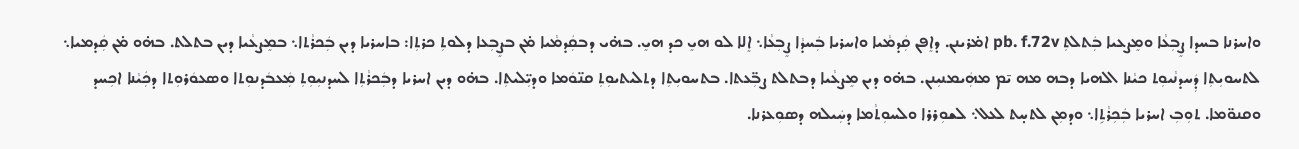ܘܐܚܪܢܐ ܒܚܕܐ ܨܸܒܼܥܵܐ ܘܡܸܨܥܝܐ ܒܲܬܠܬܼ pb. f.72v ܐܡ̇ܪܝܢܢ. ܕܐܸܦܢ ܩܲܕܡܵܝܐ ܘܐܚܪܝܐ ܒܲܚܕܵܐ ܨܸܒܼܥܵܐ܆ ܐܸܠܐ ܠܘ ܗܝܸ ܟܕ ܗܝܸ. ܒܗ̇ܝ ܕܒܩܲܕܡܵܝܐ ܡ̇ܢ ܒܨܸܒܼܥܐ ܕܠܘܬܼ ܟܪܬܼܐ: ܒܐܚܪܝܐ ܕܝܢ ܒܲܟܪܵܬܐ܆ ܒܡܸܨܥܵܝܐ ܕܝܢ ܒܬܠܬ. ܒܗ̇ܘ ܡ̇ܢ ܩܲܕܡܝܐ܆ ܠܬܚܘܝܼܬܼܐ ܕܲܚܕܢܵܝܘܼܬ ܟܝܵܢܐ ܐܠܗܝܐ ܕܒܗ ܡܗ ܝ̄ܡ ܡܗܲܝܡܢܝܼܢܢ. ܒܗ̇ܘ ܕܝܢ ܡܸܨܥܵܝܐ ܕܒܬܠܬ ܨܒܼ̈ܥܬܐ. ܒܬܚܘܝܼܬܼܐ ܕܬܠܝܬܝܘܼܬܼ ܩܢ̈ܘܿܡܐ ܘܕܝܼ̈ܠܝܬܼܐ. ܒܗ̇ܘ ܕܝܢ ܐܚܪܝܐ ܕܒܲܟܪܵܬܼܐ ܠܚܕܢܝܼܘܼܬܼ ܡܲܥܒܿܕܢܘܼܬܐ ܘܤܥܘܿܪܘܼܬܐ ܕܟܲܝܵܢܐ ܐܟܼܚܕ ܘܩܢܘ̈ܡܐ. ܬܘܼܒܼ ܐܚܪܝܐ ܒܲܟܼܪܵܬܹܐ܆ ܘܕܡܼܢ ܠܬܚ̣ܬ ܠܥܠ܆ ܠܫܘܼܪܪܐ ܘܠܚܘܼܬܵܡܐ ܕܚܲܝܠܗ ܕܤܘܼܥܪܢܐ.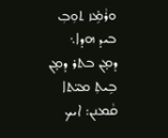ܘܪܵܡܹ̇ܙ ܬܘܼܒܼ ܒܝܕ ܗܕܐ܆ ܕܡ̣ܢ ܒܬܪ ܕܡ̣ܢ ܒܹܝܬܼ ܡܝ̈ܬܐ ܩܵܡܢܢ: ܐܝܟ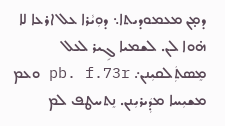ܕܡ̣ܢ ܡܥܡܘܕܝܬܐ܆ ܕܘܼܝܵܪܐ ܥܠ ܐܪܥܐ ܠܐ ܗ̇ܘܐ ܠܢ. ܠܫܡܝܐ ܓܹܝܪ ܠܥܠ ܡܸܤܬܲܠܩܝܼܢܢ܇ pb. f.73r ܘܥܡ ܡܫܝܼܚܐ ܡܕܲܝܪܝܼܢܢ. ܢܸܬܚܛܦ ܠܡ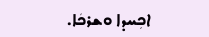ܐܟܼܚܕܐ ܘܫܪܟܿܐ.